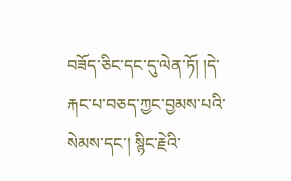བཟོད་ཅིང་དང་དུ་ལེན་ཏོ། །དེ་རྐང་པ་བཅད་ཀྱང་བྱམས་པའི་སེམས་དང་། སྙིང་རྗེའི་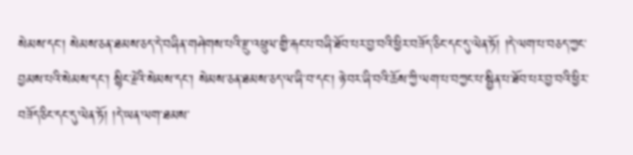སེམས་དང་། སེམས་ཅན་ཐམས་ཅད་དེ་བཞིན་གཤེགས་པའི་རྫུ་འཕྲུལ་གྱི་རྐང་པ་བཞི་ཐོབ་པར་བྱ་བའི་ཕྱིར་བཟོད་ཅིང་དང་དུ་ལེན་ཏོ། །དེ་ལག་པ་བཅད་ཀྱང་བྱམས་པའི་སེམས་དང་། སྙིང་རྗེའི་སེམས་དང་། སེམས་ཅན་ཐམས་ཅད་ལ་ཞི་བ་དང་། ཉེ་བར་ཞི་བའི་ཆོས་ཀྱི་ལག་པ་བཀྱང་པ་སྦྱིན་པ་ཐོབ་པར་བྱ་བའི་ཕྱིར་བཟོད་ཅིང་དང་དུ་ལེན་ཏོ། །དེ་ཡན་ལག་ཐམས་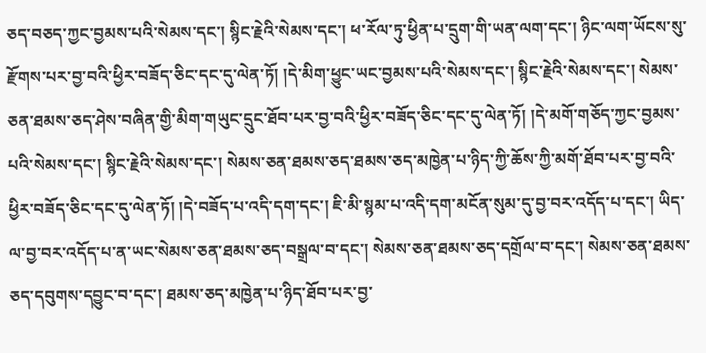ཅད་བཅད་ཀྱང་བྱམས་པའི་སེམས་དང་། སྙིང་རྗེའི་སེམས་དང་། ཕ་རོལ་ཏུ་ཕྱིན་པ་དྲུག་གི་ཡན་ལག་དང་། ཉིང་ལག་ཡོངས་སུ་རྫོགས་པར་བྱ་བའི་ཕྱིར་བཟོད་ཅིང་དང་དུ་ལེན་ཏོ། །དེ་མིག་ཕྱུང་ཡང་བྱམས་པའི་སེམས་དང་། སྙིང་རྗེའི་སེམས་དང་། སེམས་ཅན་ཐམས་ཅད་ཤེས་བཞིན་གྱི་མིག་གཡུང་དྲུང་ཐོབ་པར་བྱ་བའི་ཕྱིར་བཟོད་ཅིང་དང་དུ་ལེན་ཏོ། །དེ་མགོ་གཅོད་ཀྱང་བྱམས་པའི་སེམས་དང་། སྙིང་རྗེའི་སེམས་དང་། སེམས་ཅན་ཐམས་ཅད་ཐམས་ཅད་མཁྱེན་པ་ཉིད་ཀྱི་ཆོས་ཀྱི་མགོ་ཐོབ་པར་བྱ་བའི་ཕྱིར་བཟོད་ཅིང་དང་དུ་ལེན་ཏོ། །དེ་བཟོད་པ་འདི་དག་དང་། ཇི་མི་སྙམ་པ་འདི་དག་མངོན་སུམ་དུ་བྱ་བར་འདོད་པ་དང་། ཡིད་ལ་བྱ་བར་འདོད་པ་ན་ཡང་སེམས་ཅན་ཐམས་ཅད་བསྒྲལ་བ་དང་། སེམས་ཅན་ཐམས་ཅད་དགྲོལ་བ་དང་། སེམས་ཅན་ཐམས་ཅད་དབུགས་དབྱུང་བ་དང་། ཐམས་ཅད་མཁྱེན་པ་ཉིད་ཐོབ་པར་བྱ་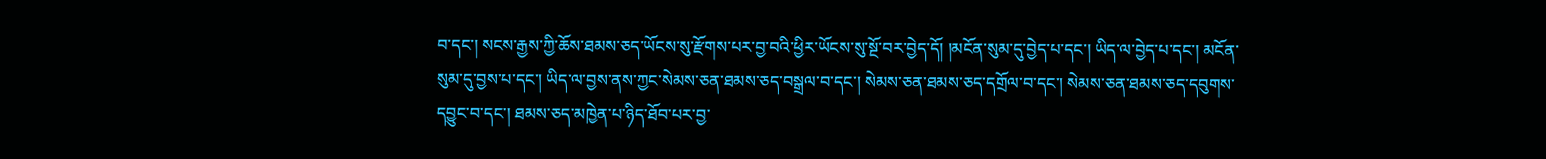བ་དང་། སངས་རྒྱས་ཀྱི་ཆོས་ཐམས་ཅད་ཡོངས་སུ་རྫོགས་པར་བྱ་བའི་ཕྱིར་ཡོངས་སུ་སྔོ་བར་བྱེད་དོ། །མངོན་སུམ་དུ་བྱེད་པ་དང་། ཡིད་ལ་བྱེད་པ་དང་། མངོན་སུམ་དུ་བྱས་པ་དང་། ཡིད་ལ་བྱས་ནས་ཀྱང་སེམས་ཅན་ཐམས་ཅད་བསྒྲལ་བ་དང་། སེམས་ཅན་ཐམས་ཅད་དགྲོལ་བ་དང་། སེམས་ཅན་ཐམས་ཅད་དབུགས་དབྱུང་བ་དང་། ཐམས་ཅད་མཁྱེན་པ་ཉིད་ཐོབ་པར་བྱ་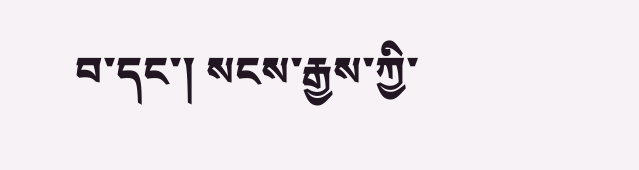བ་དང་། སངས་རྒྱས་ཀྱི་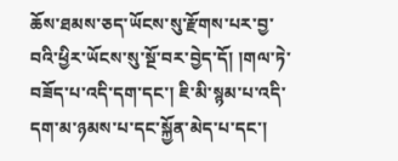ཆོས་ཐམས་ཅད་ཡོངས་སུ་རྫོགས་པར་བྱ་བའི་ཕྱིར་ཡོངས་སུ་སྔོ་བར་བྱེད་དོ། །གལ་ཏེ་བཟོད་པ་འདི་དག་དང་། ཇི་མི་སྙམ་པ་འདི་དག་མ་ཉམས་པ་དང་སྐྱོན་མེད་པ་དང་།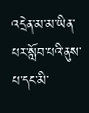འདྲེན་མ་མ་ཡིན་པར་སློབ་པའི་ནུས་པ་དང་མི་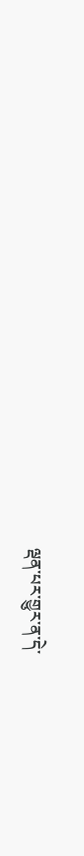ལྡན་པར་གྱུར་ན་དེ་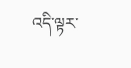འདི་ལྟར་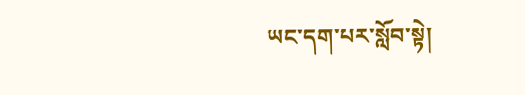ཡང་དག་པར་སློབ་སྟེ།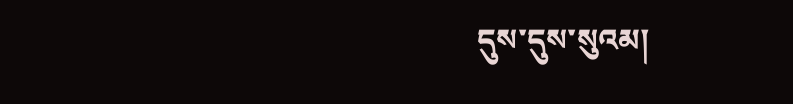དུས་དུས་སུའམ།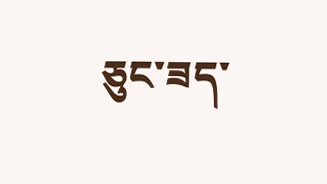ཅུང་ཟད་